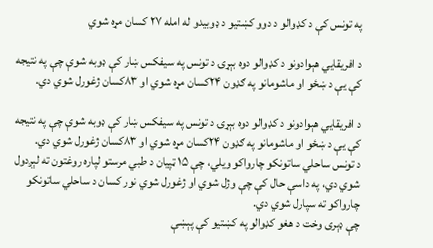په تونس کې د کډوالو د دوو کښتیو د ډوبیدو له امله ۲۷ کسان مړه شوي

د افريقايي هېوادونو د كډوالو دوه بېړۍ د تونس په سیفکس ښار كې ډوبه شوې چې په نتيجه كې يې د ښځو او ماشومانو په ګډون ۲۴کسان مړه شوي او ۸۳کسان ژغورل شوي دي.

د افريقايي هېوادونو د كډوالو دوه بېړۍ د تونس په سیفکس ښار كې ډوبه شوې چې په نتيجه كې يې د ښځو او ماشومانو په ګډون ۲۴کسان مړه شوي او ۸۳کسان ژغورل شوي دي.
د تونس ساحلي ساتونکو چارواکو ویلي، چې ۱۵ ټپیان د طبي مرستو لپاره روغتون ته لېږدول شوي دي، په داسې حال کې چې وژل شوي او ژغورل شوي نور کسان د ساحلي ساتونکو چارواکو ته سپارل شوي دي.
چې ډېری وخت د هغو کډوالو په کښتيو کې پېښې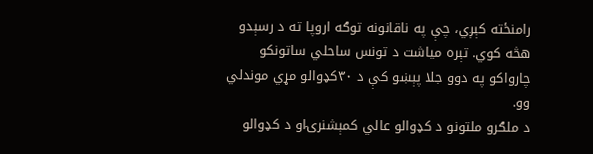رامنځته کېږي، چې په ناقانونه توګه اروپا ته د رسېدو هڅه کوي. تېره مياشت د تونس ساحلي ساتونکو چارواکو په دوو جلا پېښو کې د ۳۰کډوالو مړي موندلي وو.
د ملګرو ملتونو د کډوالو عالي کمېشنرۍاو د کډوالو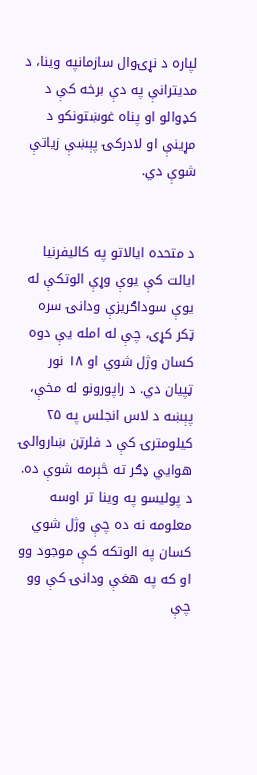لپاره د نړۍوال سازمانپه وینا، د مدیترانې په دې برخه کې د کډوالو او پناه غوښتونکو د مړینې او لادرکۍ پېښې زیاتې شوې دي.


د متحده ایالاتو په کالیفرنیا ایالت کې یوې وړې الوتکې له یوې سوداګریزې ودانۍ سره ټکر کړی، چې له امله یې دوه کسان وژل شوي او ۱۸ نور ټپیان دي. د راپورونو له مخې، پېښه د لاس انجلس په ۲۵ کیلومترۍ کې د فلرټن ښاروالۍ هوايي ډګر ته څېرمه شوې ده.
د پولیسو په وینا تر اوسه معلومه نه ده چې وژل شوي کسان په الوتکه کې موجود وو او که په هغې ودانۍ کې وو چې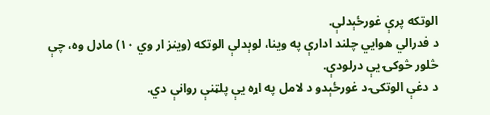الوتکه پرې غورځېدلې.
د فدرالي هوايي چلند ادارې په وینا، لوېدلې الوتکه (وینز ار وي ۱۰) ماډل وه، چې څلور څوکۍ یې درلودې.
د دغې الوتکۍ د غورځېدو د لامل په اړه یې پلټنې روانې دي.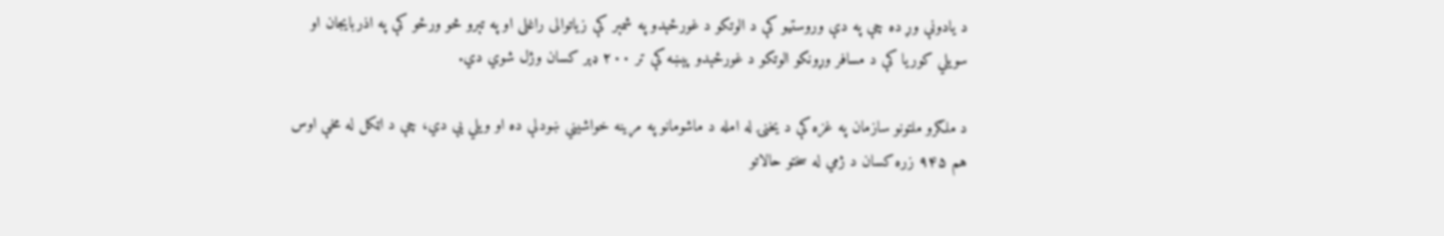د يادونې وړ ده چې په دې وروستيو کې د الوتکو د غورځېدو په شمېر کې زياتوالى راغلى او په تېرو څو ورځو کې په اذربايجان او سویلي کوريا کې د مسافر وړونکو الوتکو د غورځېدو پېښه کې تر ٢٠٠ ډېر کسان وژل شوي دي.

د ملګرو ملتونو سازمان په غزه کې د یخنۍ له امله د ماشومانو په مړینه خواشیني ښودلې ده او ویلي یې دي، چې د اټکل له مخې اوس هم ۹۴۵ زره کسان د ژمي له سختو حالاتو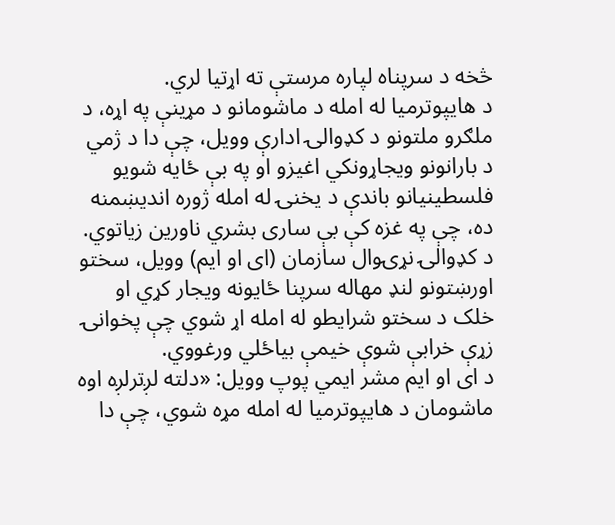څخه د سرپناه لپاره مرستې ته اړتیا لري.
د هایپوترمیا له امله د ماشومانو د مړینې په اړه، د ملګرو ملتونو د کډوالۍ ادارې وویل، چې دا د ژمي د بارانونو ویجاړونکي اغیزو او په بې ځایه شویو فلسطینیانو باندې د یخنۍ له امله ژوره اندیښمنه ده، چې په غزه کې بې ساری بشري ناورین زیاتوي.
د کډوالۍ نړۍوال سازمان (ای او ایم) وویل، سختو اورښتونو لنډ مهاله سرپنا ځایونه ویجار کړي او خلک د سختو شرایطو له امله اړ شوي چې پخوانۍ زړې خرابې شوې خیمې بیاځلي ورغووي.
د ای او ایم مشر ایمي پوپ وویل: «دلته لږترلږه اوه ماشومان د هایپوترمیا له امله مړه شوي، چې دا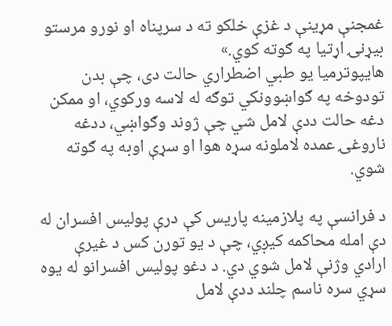غمجنې مړینې د غزې خلکو ته د سرپناه او نورو مرستو بیړنۍ اړتیا په ګوته کوي.»
هایپوترمیا یو طبي اضطراري حالت دی، چې بدن تودوخه په ګواښوونکي توګه له لاسه ورکوي، او ممکن دغه حالت ددې لامل شي چې ژوند وګواښي، ددغه ناروغۍ عمده لاملونه سړه هوا او سړې اوبه په ګوته شوي.

د فرانسې په پلازمینه پاریس کې درې پولیس افسران له دې امله محاکمه کیږي، چې د یو تورن کس د غیرې ارادي وژنې لامل شوي دي. د دغو پولیس افسرانو له یوه سړي سره ناسم چلند ددې لامل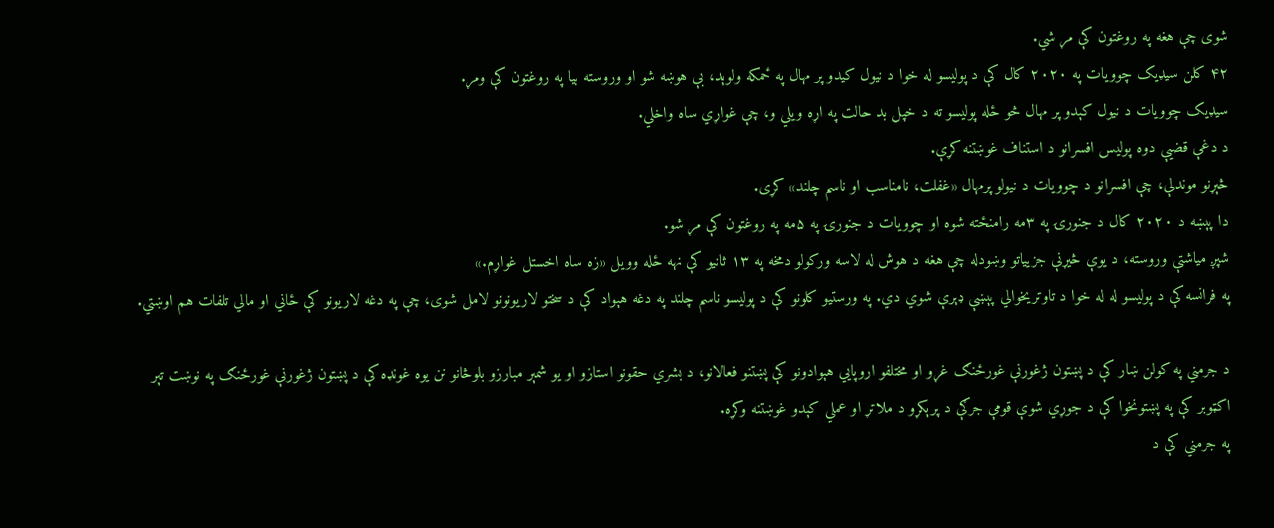شوی چې هغه په روغتون کې مړ شي.
۴۲ کلن سیډیک چوویات په ۲۰۲۰ کال کې د پولیسو له خوا د نیول کیدو پر مهال په ځمکه ولوېد، بې هوښه شو او وروسته بیا په روغتون کې ومړ.
سیډیک چوویات د نیول کېدو پر مهال څو ځله پولیسو ته د خپل بد حالت په اړه ویلي و، چې غواړي ساه واخلي.
د دغې قضیې دوه پولیس افسرانو د استناف غوښتنه کړې.
څېړنو موندلې، چې افسرانو د چوویات د نیولو پرمهال «غفلت، نامناسب او ناسم چلند» کړی.
دا پېښه د ۲۰۲۰ کال د جنورۍ په ۳مه رامنځته شوه او چوویات د جنورۍ په ۵مه په روغتون کې مړ شو.
شپږ میاشتې وروسته، د یوې څیړنې جزییاتو وښودله چې هغه د هوش له لاسه ورکولو دمخه په ۱۳ ثانیو کې نهه ځله وویل «زه ساه اخستل غواړم.»
په فرانسه کې د پولیسو له له خوا د تاوتریخوالي پېښې ډېرې شوي دي. په ورستیو کلونو کې د پولیسو ناسم چلند په دغه هېواد کې د سختو لاریونونو لامل شوی، چې په دغه لاریونو کې ځاني او مالي تلفات هم اوښتي.

د جرمني په کولن ښار کې د پښتون ژغورنې غورځنګ غړو او مختلفو اروپايي هېوادونو کې پښتنو فعالانو، د بشري حقونو استازو او یو شمېر مبارزو بلوڅانو نن یوه غونډه کې د پښتون ژغورنې غورځنګ په نوښت تېر اکټوبر کې په پښتونخوا کې د جوړي شوې قومې جرګې د پرېکړو د ملاتړ او عملي کېدو غوښتنه وکړه.
په جرمني کې د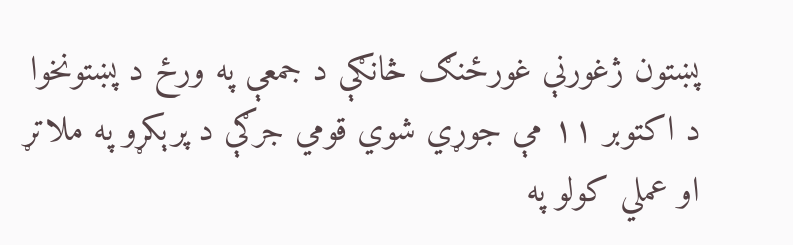پښتون ژغورنې غورځنګ څانګې د جمعې په ورځ د پښتونخوا د اکتوبر ۱۱ مې جوړي شوي قومي جرګې د پرېکړو په ملاتړ او عملي کولو په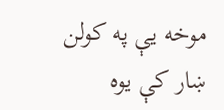موخه يې په کولن ښار کې يوه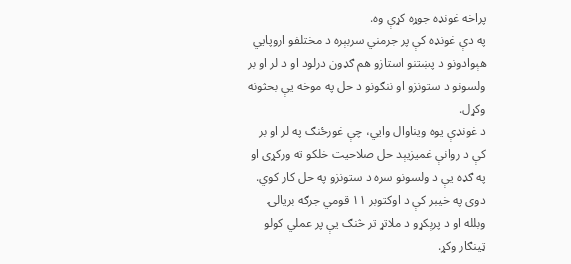پراخه غونډه جوړه کړې وه.
په دې غونډه کې پر جرمني سربېره د مختلفو اروپايي هېوادونو د پښتنو استازو هم ګډون درلود او د لر او بر ولسونو د ستونزو او ننګونو د حل په موخه یې بحثونه وکړل.
د غونډې يوه ویناوال وايي، چې غورځنګ په لر او بر کې د روانې غميزيېد حل صلاحیت خلکو ته ورکړی او په ګډه یې د ولسونو سره د ستونزو په حل کار کوي.
دوی په خيبر کې د اوکتوبر ۱۱ قومي جرګه بریالۍ وبلله او د پرېکړو د ملاتړ تر څنګ يې پر عملي کولو ټينګار وکړ.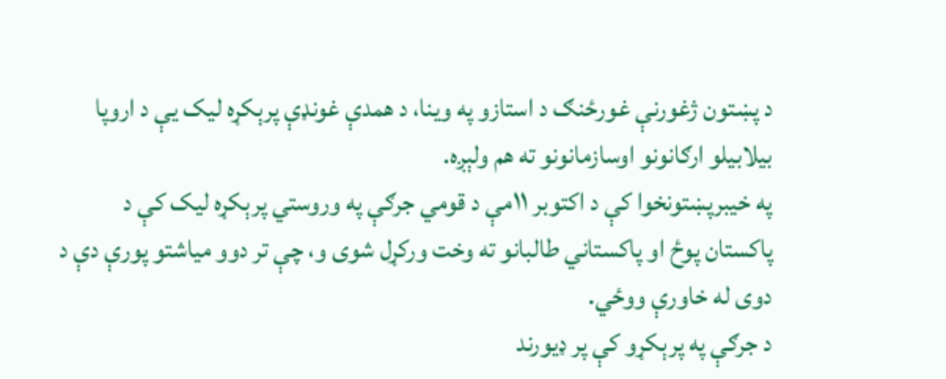د پښتون ژغورنې غورځنګ د استازو په وينا، د همدې غونډې پرېکړه لیک یې د اروپا بیلابيلو ارګانونو اوسازمانونو ته هم ولېږه.
په خيبرپښتونخوا کې د اکتوبر ۱۱مې د قومي جرګې په وروستي پرېکړه لیک کې د پاکستان پوځ او پاکستاني طالبانو ته وخت ورکړل شوی و، چې تر دوو میاشتو پورې دې د دوی له خاورې ووځي.
د جرګې په پرېکړو کې پر ډیورند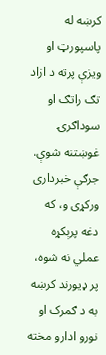کرښه له پاسپورټ او ویزې پرته د ازاد تګ راتګ او سوداګرۍ غوښتنه شوې.
جرګې خبرداری ورکړی و، که دغه پرېکړه عملي نه شوه، پر ډیورند کرښه به د ګمرک او نورو ادارو مخته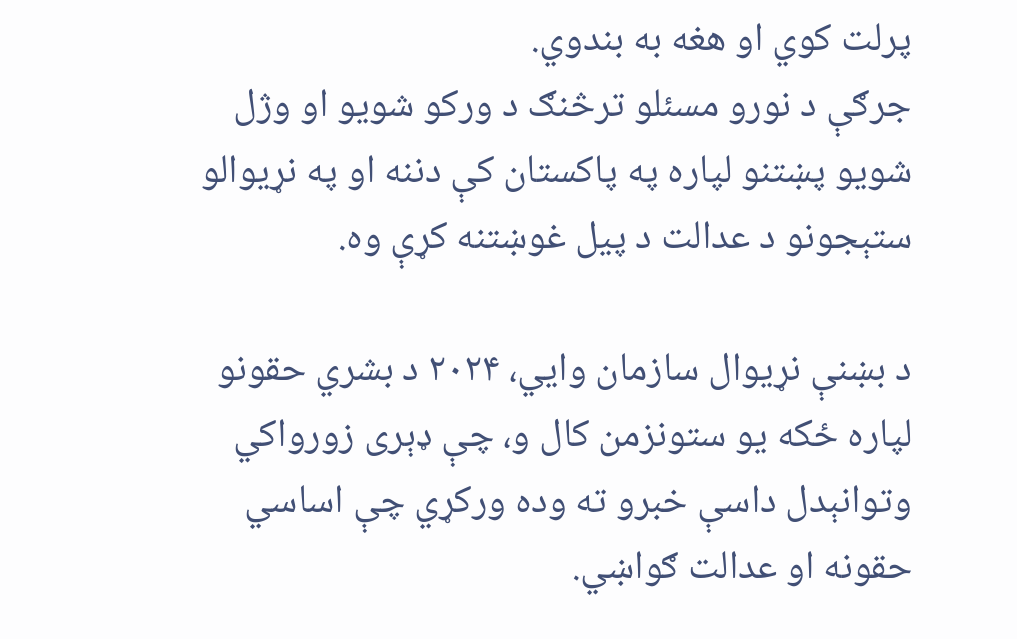پرلت کوي او هغه به بندوي.
جرګې د نورو مسئلو ترڅنګ د ورکو شویو او وژل شویو پښتنو لپاره په پاکستان کې دننه او په نړیوالو ستېجونو د عدالت د پیل غوښتنه کړې وه.

د بښنې نړیوال سازمان وايي، ۲۰۲۴ د بشري حقونو لپاره ځکه یو ستونزمن کال و، چې ډېری زورواکي وتوانېدل داسې خبرو ته وده ورکړي چې اساسي حقونه او عدالت ګواښي.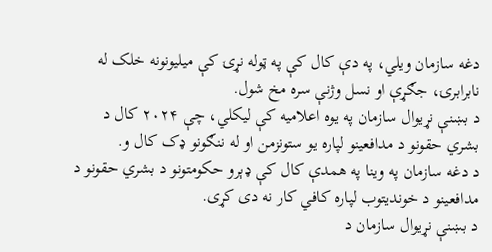دغه سازمان ویلي، په دې کال کې په ټوله نړۍ کې میلیونونه خلک له نابرابرۍ، جګړې او نسل وژنې سره مخ شول.
د بښنې نړیوال سازمان په یوه اعلامیه کې لیکلي، چې ۲۰۲۴ کال د بشري حقونو د مدافعینو لپاره یو ستونزمن او له ننګونو ډک کال و.
د دغه سازمان په وینا په همدې کال کې ډېرو حکومتونو د بشري حقونو د مدافعینو د خوندیتوب لپاره کافي کار نه دی کړی.
د بښنې نړیوال سازمان د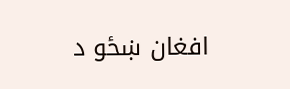افغان ښځو د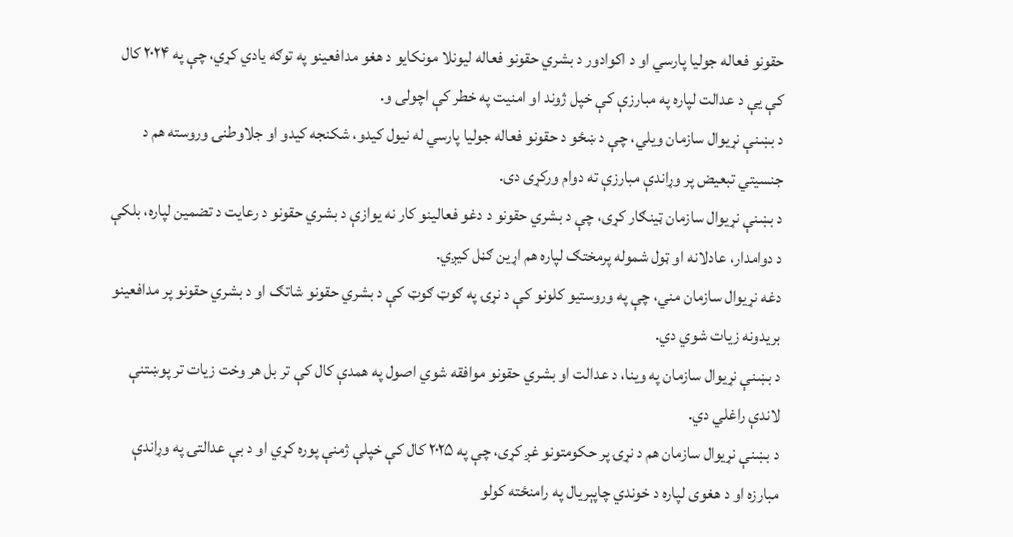حقونو فعاله جولیا پارسي او د اکوادور د بشري حقونو فعاله لیونلا مونکایو د هغو مدافعینو په توګه يادي کړي، چې په ۲۰۲۴ کال کې یې د عدالت لپاره په مبارزې کې خپل ژوند او امنیت په خطر کې اچولی و.
د بښنې نړیوال سازمان ویلي، چې د ښځو د حقونو فعاله جولیا پارسي له نیول کیدو، شکنجه کیدو او جلاوطنۍ وروسته هم د جنسیتي تبعیض پر وړاندې مبارزې ته دوام ورکړی دی.
د بښنې نړیوال سازمان ټینګار کړی، چې د بشري حقونو د دغو فعالینو کار نه یوازې د بشري حقونو د رعایت د تضمین لپاره، بلکې د دوامدار، عادلانه او ټول شموله پرمختګ لپاره هم اړین ګڼل کیږي.
دغه نړیوال سازمان مني، چې په وروستیو کلونو کې د نړۍ په ګوټ ګوټ کې د بشري حقونو شاتګ او د بشري حقونو پر مدافعینو بریدونه زیات شوي دي.
د بښنې نړیوال سازمان په وینا، د عدالت او بشري حقونو موافقه شوي اصول په همدې کال کې تر بل هر وخت زیات تر پوښتنې لاندې راغلي دي.
د بښنې نړیوال سازمان هم د نړۍ پر حکومتونو غږ کړی، چې په ۲۰۲۵ کال کې خپلې ژمنې پوره کړي او د بې عدالتۍ په وړاندې مبارزه او د هغوی لپاره د خوندي چاپېریال په رامنځته کولو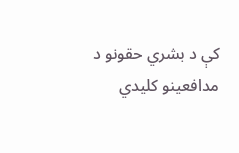کې د بشري حقونو د مدافعینو کلیدي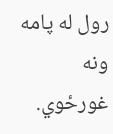رول له پامه ونه غورځوي.